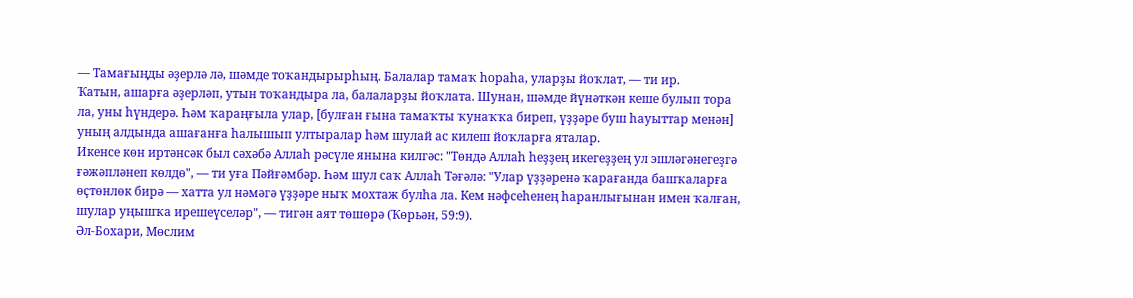— Тамағыңды әҙерлә лә, шәмде тоҡандырырһың. Балалар тамаҡ һораһа, уларҙы йоҡлат, — ти ир.
Ҡатын, ашарға әҙерләп, утын тоҡандыра ла, балаларҙы йоҡлата. Шунан, шәмде йүнәткән кеше булып тора ла, уны һүндерә. Һәм ҡараңғыла улар, [булған ғына тамаҡты ҡунаҡҡа биреп, үҙҙәре буш һауыттар менән] уның алдында ашағанға һалышып ултыралар һәм шулай ас килеш йоҡларға яталар.
Икенсе көн иртәнсәк был сәхәбә Аллаһ рәсүле янына килгәс: "Төндә Аллаһ һеҙҙең икегеҙҙең ул эшләгәнегеҙгә ғәжәпләнеп көлдө", — ти уға Пәйғәмбәр. Һәм шул саҡ Аллаһ Тәғәлә: "Улар үҙҙәренә ҡарағанда башҡаларға өҫтөнлөк бирә — хатта ул нәмәгә үҙҙәре ныҡ мохтаж булһа ла. Кем нәфсеһенең һаранлығынан имен ҡалған, шулар уңышҡа ирешеүселәр", — тигән аят төшөрә (Ҡөрьән, 59:9).
Әл-Бохари, Мөслим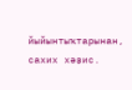йыйынтыҡтарынан, сахих хәҙис.